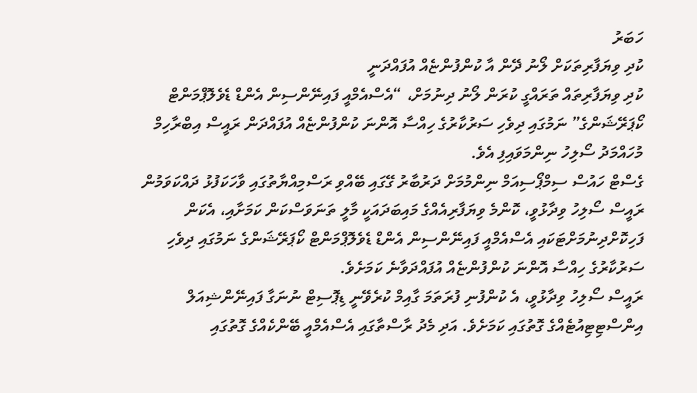ހަބަރު
ކުދި ވިޔަފާރިތަކަށް ލޯނު ދޭން އާ ކުންފުންޏެއް އުފައްދަނީ
ކުދި ވިޔަފާރިތައް ތަރައްގީ ކުރަން ލޯނު ދިނުމަށް، “އެސްއެމްއީ ފައިނޭންސިން އެންޑް ޑެވެލޮޕްމަންޓް ކޯޕަރޭޝަންގެ” ނަމުގައި ދިވެހި ސަރުކާރުގެ ހިއްސާ އޮންނަ ކުންފުންޏެއް އުފައްދަން ރައީސް އިބްރާހިމް މުހައްމަދު ސޯލިހު ނިންމަވައިފި އެވެ.
ގެސްޓް ހައުސް ސިމްޕޯސިއަމް ނިންމުމަށް ދަރުބާރު ގޭގައި ބޭއްވި ރަސްމިއްޔާތުގައި ވާހަކަފުޅު ދައްކަވަމުން ރައީސް ސޯލިހު ވިދާޅުވީ، ކޮންމެ ވިޔަފާރިއެއްގެ މައިބަދައަކީ މާލީ ތަނަވަސްކަން ކަމަށާއި، އެކަން ފަހިކޮށްދިނުމަށްޓަކައި އެސްއެމްއީ ފައިނޭންސިން އެންޑް ޑެވެލޮޕްމަންޓް ކޯޕަރޭޝަންގެ ނަމުގައި ދިވެހި ސަރުކާރުގެ ހިއްސާ އޮންނަ ކުންފުންޏެއް އުފައްދަވާނެ ކަމަށެވެ.
ރައީސް ސޯލިހު ވިދާޅުވީ، އެ ކުންފުނި ފުރަތަމަ ގާއިމް ކުރެވޭނީ ޑިޕޮސިޓް ނުނަގާ ފައިނޭންޝިއަލް އިންސްޓިޓިއުޓެއްގެ ގޮތުގައި ކަމަށެވެ. އަދި މެދު ރާސްތާގައި އެސްއެމްއީ ބޭންކެއްގެ ގޮތުގައި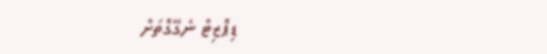ޑިޕޮޒިޓް ނެގޭގޮތަށް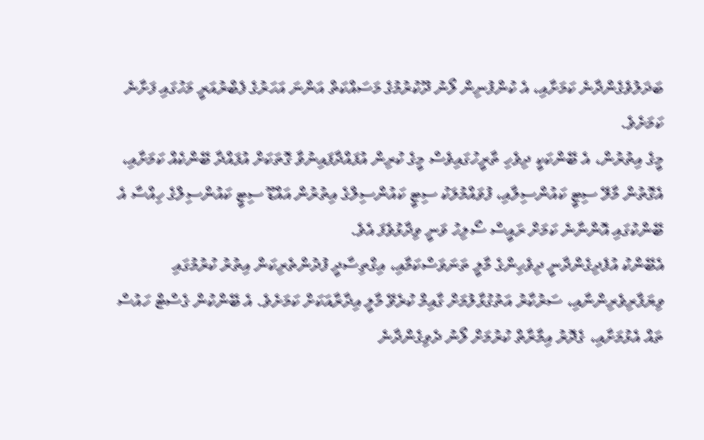ބަދަލުވެގެންދާނެ ކަމަށާއި، އެ ކުންފުނިން ލޯނު ދޫކުރުމުގެ މަސައްކަތް އަންނަ އަހަރުގެ ފެބްރުއަރީ މަހުގައި ފަށާނެ ކަމަށެވެ.
މީގެ އިތުރުން، އެ ބޭންކަކީ ދިވެހި ތާރީހުގައިވެސް މީގެ ކުރިން އުފައްދާފައިނުވާ ގޮތަކަށް އުފައްދާ ބޭންކެއް ކަމަށާއި، އެގޮތުން މާލޭ ސިޓީ ކައުންސިލާއި، ފުވައްމުލަކު ސިޓީ ކައުންސިލްގެ އިތުރުން އައްޑޫ ސިޓީ ކައުންސިލްގެ ހިއްސާ އެ ބޭންކުގައި އޮންނާނެ ކަމަށް ރައީސް ސޯލިހު ވަނީ ވިދާޅުވެފަ އެވެ.
އެބޭންކު އުފެދިގެންދާނީ ދިވެހިންގެ މާލީ ތަނަވަސްކަމާއި، އިގްތިސާދީ ފުދުންތެރިކަން އިތުރު ކުރުމުގައި ވިޔަފާރިވެރިންނާއި، ސަރުކާރު އަތުގުޅާލުމަށް ގާއިމް ކުރެވޭ މާލީ އިދާރާއަކަށް ކަމަށެވެ. އެ ބޭންކުން ގެސްޓް ހައުސް ތައް އެޅުމަށާއި، ގެދޮރު އިމާރާތް ކުރުމަށް ލޯނު ދެވިގެންދާނެ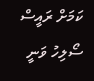ކަމަށް ރައީސް ސޯލިހު ވަނީ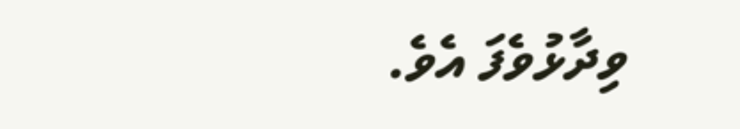ވިދާޅުވެފަ އެވެ.